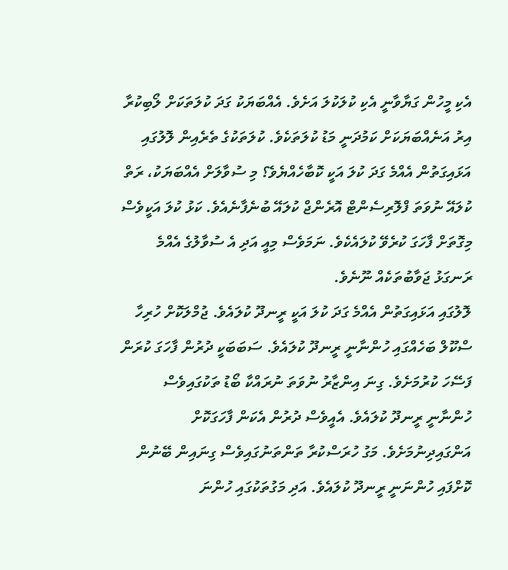އެކި މީހުން ގަޔާވާނީ އެކި ކުލަކުލަ އަށެވެ. އެއްބަޔަކު ގަދަ ކުލަތަކަށް ލޯބިކުރާ އިރު އަނެއްބަޔަކަށް ކަމުދަނީ މަޑު ކުލަތަކެވެ. ކުލަތަކުގެ ތެރެއިން ލޮލުގައި އަޅައިގަތުން އެއްމެ ގަދަ ކުލަ އަކީ ކޮބާހެއްޔެވެ؟ މި ސުވާލަށް އެއްބަޔަކު، ރަތް ކުލައޭ ނުވަތަ ފްލޮރިސެންޓް އޮރެންޖް ކުލައޭ ބުނެފާނެއެވެ. ކަޅު ކުލަ އަކީވެސް މިގޮތަށް ފާހަގަ ކުރެވޭ ކުލައެކެވެ. ނަމަވެސް މިއީ އަދި އެ ސުވާލުގެ އެއްމެ ރަނގަޅު ޖަވާބުތަކެއް ނޫނެވެ.
ލޮލުގައި އަޅައިގަތުން އެއްމެ ގަދަ ކުލަ އަކީ ރީނދޫ ކުލައެވެ. ޖުމްލަކޮށް ހުރިހާ ސްކޫލް ބަހެއްގައި ހުންނާނީ ރީނދޫ ކުލައެވެ. ސަބަބަކީ ދުރުން ފާހަގަ ކުރަން ފަސޭހަ ކުރުމަށެވެ. ގިނަ އިންޒާރު ނުވަތަ ނުރައްކާ ބޯޑު ތަކުގައިވެސް ހުންނާނީ ރީނދޫ ކުލައެވެ. އެއީވެސް ދުރުން އެކަން ފާހަގަކޮށް އަންގައިދިނުމަށެވެ. މަގު ހުރަސްކުރާ ތަންތަނުގައިވެސް ގިނައިން ބޭނުން ކޮށްފައި ހުންނަނީ ރީނދޫ ކުލައެވެ. އަދި މަގުތަކުގައި ހުންނަ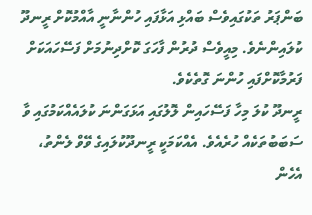ބަންޕަރު ތަކުގައިވެސް ބައްޅި އަޅާފައި ހުންނާނީ އާއްމުކޮށް ރީނދޫ ކުލައިންނެވެ. މިއީވެސް ދުރުން ފާހަގަ ކޮށްދިނުމަށް ފަސޭހައަކަށް ފަރުމާކޮށްފައި ހުންނަ ގޮތެކެވެ.
ރީނދޫ ކުލަ މިހާ ފަސޭހައިން ލޮލުގައި އަޅަގަންނަ ކުލައެއްކަމުގައި ވާ ސަބަބުތަކެއް ހުރެއެވެ. އެއްކަމަކީ ރީނދޫކުލައިގެ ވޭވް ލެންތު، އެހެން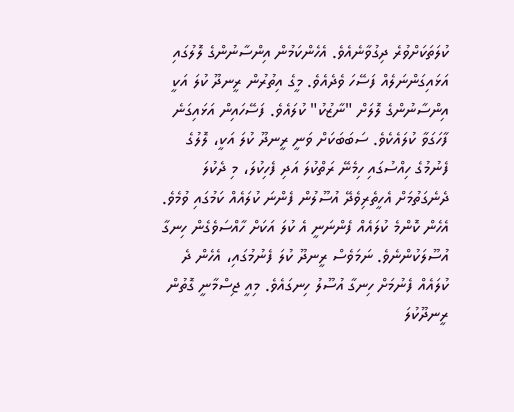ކުލަތަކަށްވުރެ ދިގުވާނެއެވެ. އެހެންކަމުން އިންސާނުންގެ ލޮލުގައި އަޅައިގަންނަލެއް ފަސޭހަ ވެދެއެވެ. މީގެ އިތުރުން ރީނދޫ ކުލަ އަކީ އިންސާނުންގެ ލޮލަށް "ނާޒުކު" ކުލައެވެ. ފަސޭހައިން އަޅައިގަނެ ފާހަގަވާ ކުލައެކެވެ. ސަބަބަކަށް ވަނީ ރީނދޫ ކުލަ އަކީ، ލޮލުގެ ފެނުމުގެ ހިއްސުގައި ހިމެނޭ ރަތްކުލަ އަދި ފެހިކުލަ، މި ދެކުލަ ދެނެގަތުމަށް އެހީތެރިވެދޭ އުސޫލުން ފެންނަ ކުލައެއް ކަމުގައި ވުމެވެ. އެހެން ކޮންމެ ކުލައެއް ފެންނަނީ އެ ކުލަ އަކަށް ހާއްސަވެގެން ހިނގާ އުސޫލަކުންނެވެ. ނަމަވެސް ރީނދޫ ކުލަ ފެނުމުގައި، އެހެން ދެ ކުލައެއް ފެނުމަށް ހިނގާ އުސޫލު ހިނގައެވެ. މިއީ ޖިސްމާނީ ގޮތުން ރީނދޫކުލަ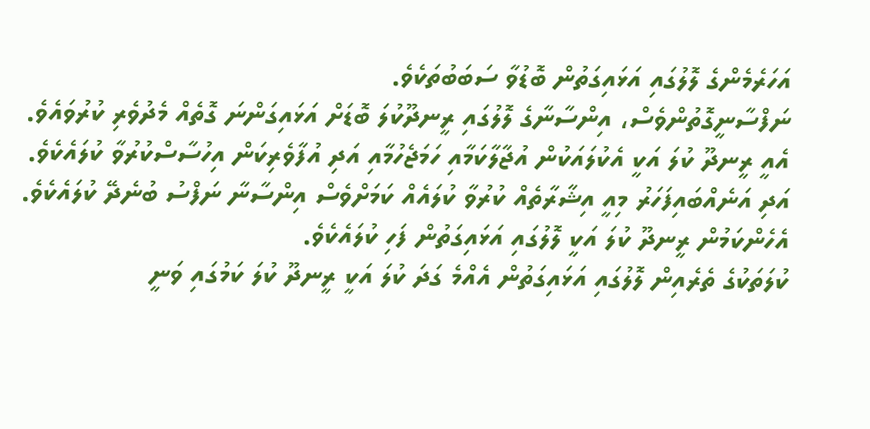އަހަރެމެންގެ ލޮލުގައި އަޅައިގަތުން ބޮޑުވާ ސަބަބުތަކެވެ.
ނަފްސާނީގޮތުންވެސް، އިންސާނާގެ ލޮލުގައި ރީނދޫކުލަ ބޮޑަށް އަޅައިގަންނަ ގޮތެއް މެދުވެރި ކުރުވައެވެ. އެއީ ރީނދޫ ކުލަ އަކީ އެކުލައަކުން އުޖާލާކަމާއި ހަމަޖެހުމާއި އަދި އުފާވެރިކަން އިހުސާސްކުރުވާ ކުލައެކެވެ. އަދި އަނެއްބައިފަހަރު މިއީ އިޝާރާތެއް ކުރުވާ ކުލައެއް ކަމަށްވެސް އިންސާނާ ނަފްސު ބުނެދޭ ކުލައެކެވެ. އެހެންކަމުން ރީނދޫ ކުލަ އަކީ ލޮލުގައި އަޅައިގަތުން ފަހި ކުލައެކެވެ.
ކުލަތަކުގެ ތެރެއިން ލޮލުގައި އަޅައިގަތުން އެއްމެ ގަދަ ކުލަ އަކީ ރީނދޫ ކުލަ ކަމުގައި ވަނީ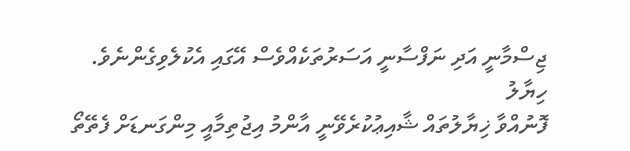ޖިސްމާނީ އަދި ނަފްސާނީ އަސަރުތަކެއްވެސް އޭގައި އެކުލެވިގެންނެވެ.
ހިޔާލު
ފޮނުއްވާ ޚިޔާލުތައް ޝާއިޢުކުރެވޭނީ އާންމު އިޖުތިމާއީ މިންގަނޑަށް ފެތޭތޯ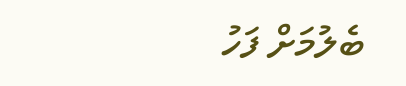ބެލުމަށް ފަހު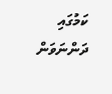ކަމުގައި ދަންނަވަން